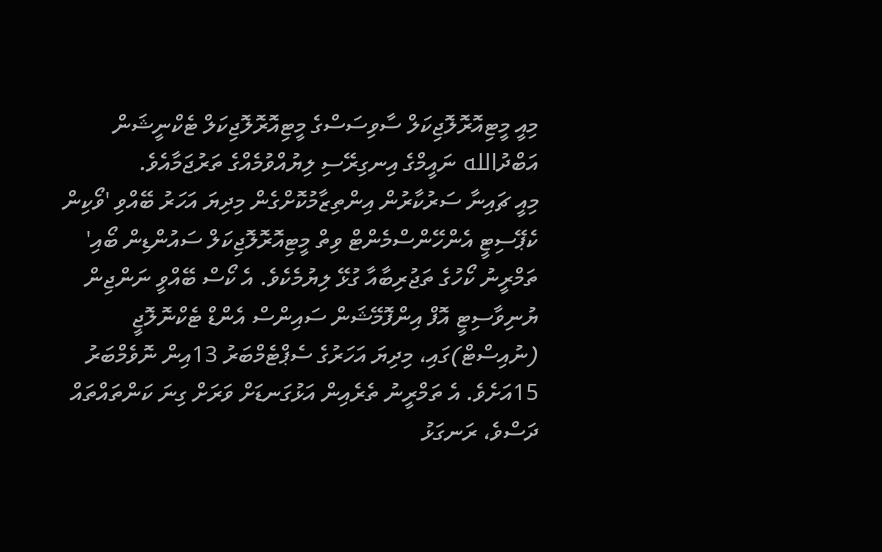މިއީ މީޓިއޮރޮލޮޖިކަލް ސާވިސަސްގެ މީޓިއޮރޮލޮޖިކަލް ޓެކްނީޝަން އަބްދުالله ނައީމްގެ އިނގިރޭސި ލިޔުއްވުމެއްގެ ތަރުޖަމާއެވެ.
މިއީ ޗައިނާ ސަރުކާރުން އިންތިޒާމުކޮށްގެން މިދިޔަ އަހަރު ބޭއްވި 'ވޯކިން ކެޕޭސިޓީ އެންހޭންސްމެންޓް ވިތް މީޓިއޮރޮލޮޖިކަލް ސައުންޑިން ބޯއި' ތަމްރީނު ކޯހުގެ ތަޖުރިބާއާ ގުޅޭ ލިޔުމެކެވެ. އެ ކޯސް ބޭއްވީ ނަންޖިން ޔުނިވާސިޓީ އޮފް އިންފޮމޭޝަން ސައިންސް އެންޑް ޓެކްނޮލޮޖީ (ނުއިސްޓް)ގައި، މިދިޔަ އަހަރުގެ ސެޕްޓެމްބަރު 13އިން ނޮވެމްބަރު 15އަށެވެ. އެ ތަމްރީނު ތެރެއިން އަޅުގަނޑަށް ވަރަށް ގިނަ ކަންތައްތައް ދަސްވެ، ރަނގަޅު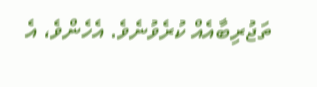ތަޖުރިބާއެއް ކުރެވުނެވެ. އެހެންވެ، އެ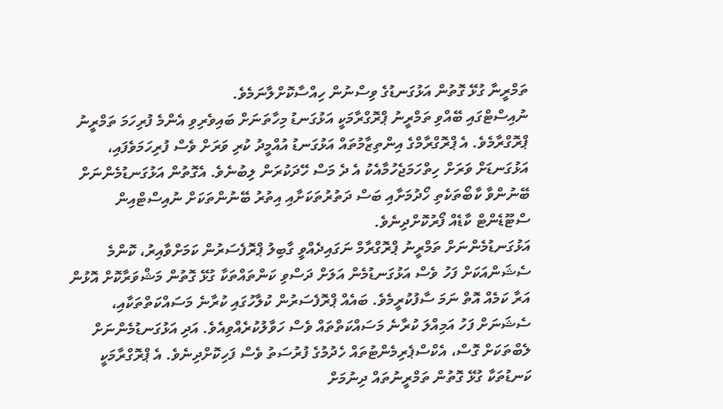ތަމްރީނާ ގުޅޭ ގޮތުން އަޅުގަނޑުގެ ވިސްނުން ހިއްސާކޮށްލާނަމެވެ.
ނުއިސްޓްގައި ބޭއްވި ތަމްރީނު ޕްރޮގްރާމަކީ އަޅުގަނޑު މިހާތަނަށް ބައިވެރިވި އެންމެ ފުރިހަމަ ތަމްރީނު ޕްރޮގްރާމެވެ. އެ ޕްރޮގްރާމްގެ އިންތިޒާމުތައް އަޅުގަނޑު އުއްމީދު ކުރި ވަރަށް ވެސް ފުރިހަމަވެފައި، އަޅުގަނޑަށް ވަރަށް ހިތްހަމަޖެހުމާއެކު އެ ދެ މަސް ހޭދަކުރަން ލިބުނެވެ. އެގޮތުން އަޅުގަނޑުމެންނަށް ބޭނުންވާ ކާބޯތަކެތި ހޯދުމަށާއި ބަސް ދަތުރުތަކަށާއި އިތުރު ބޭނުންތަކަށް ނުއިސްޓްއިން ސްޓޫޑެންޓް ކާޑެއް ފޯރުކޮށްދިނެވެ.
އަޅުގަނޑުމެންނަށް ތަމްރީނު ޕްރޮގްރާމް ނަގައިދެއްވީ ގާބިލު ޕްރޮފެސަރުން ކަމަށްވާއިރު، ކޮންމެ ސެޝަންއަކަށް ފަހު ވެސް އަޅުގަނޑުމެން އަލަށް ދަސްވި ކަންތައްތަކާ ގުޅޭ ގޮތުން މަޝްވަރާކޮށް އޮޅުން އަރާ ކަމެއް އޮތް ނަމަ ސާފުކުރީމެވެ. ބައެއް ޕްރޮފެސަރުން ކުލާހުގައި ކުރާނެ މަސައްކަތްތަކާއި، ސެޝަނަށް ފަހު އަމިއްލަ ކުރާނެ މަސައްކަތްތައް ވެސް ހަވާލުކުރެއްވިއެވެ. އަދި އަޅުގަނޑުމެންނަށް ލެބްތަކަށް ގޮސް، އެކްސްޕެރިމެންޓުތައް ހެދުމުގެ ފުރުސަތު ވެސް ފަހިކޮށްދިނެވެ. އެ ޕްރޮގްރާމަކީ ކަނޑުތަކާ ގުޅޭ ގޮތުން ތަމްރީނުތައް ދިނުމަށް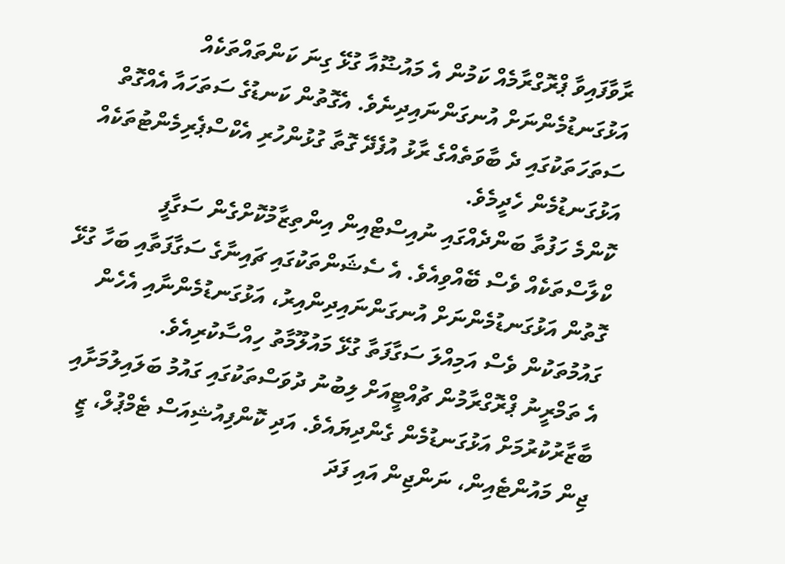ރާވާފައިވާ ޕްރޮގްރާމެއް ކަމުން އެ މައުޟޫއާ ގުޅޭ ގިނަ ކަންތައްތަކެއް އަޅުގަނޑުމެންނަށް އުނގަންނައިދިނެވެ. އެގޮތުން ކަނޑުގެ ސަތަހައާ އެއްގޮތް ސަތަހަތަކުގައި ދެ ބާވަތެއްގެ ރާޅު އުފެދޭ ގޮތާ ގުޅުންހުރި އެކްސްޕެރިމެންޓުތަކެއް އަޅުގަނޑުމެން ހެދީމެވެ.
ކޮންމެ ހަފުތާ ބަންދެއްގައި ނުއިސްޓްއިން އިންތިޒާމުކޮށްގެން ސަގާފީ ކްލާސްތަކެއް ވެސް ބޭއްވިއެވެ. އެ ސެޝަންތަކުގައި ޗައިނާގެ ސަގާފަތާއި ބަހާ ގުޅޭ ގޮތުން އަޅުގަނޑުމެންނަށް އުނގަންނައިދިންއިރު، އަޅުގަނޑުމެންނާއި އެހެން ގައުމުތަކުން ވެސް އަމިއްލަ ސަގާފަތާ ގުޅޭ މައުލޫމާތު ހިއްސާކުރިއެވެ.
އެ ތަމްރީނު ޕްރޮގްރާމުން ޗުއްޓީއަށް ލިބުނު ދުވަސްތަކުގައި ގައުމު ބަލައިލުމަށާއި ބާޒާރުކުރުމަށް އަޅުގަނޑުމެން ގެންދިޔައެވެ. އަދި ކޮންފިއުޝިއަސް ޓެމްޕުލް، ޒީ ޖިން މައުންޓެއިން، ނަންޖިން އައި ފަދަ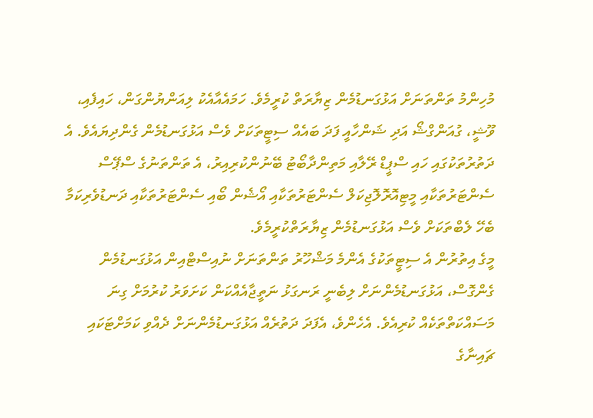މުހިންމު ތަންތަނަށް އަޅުގަނޑުމެން ޒިޔާރަތް ކުރީމެވެ. ހަމައެއާއެކު ލިއަންޔުންގަން، ހައިފެއި، ވޫޝީ، ގުއަންގްޝޯ އަދި ޝަންހާއީ ފަދަ ބައެއް ސިޓީތަކަށް ވެސް އަޅުގަނޑުމެން ގެންދިޔައެވެ. އެ ދަތުރުތަކުގައި ހައި ސްޕީޑް ރޭލާއި މަތިންދާބޯޓު ބޭނުންކުރިއިރު، އެ ތަންތަނުގެ ސްޕޭސް ސެންޓަރުތަކާއި މީޓިއޮރޮލޮޖިކަލް ސެންޓަރުތަކާއި އޯޝެން ބޯއި ސެންޓަރުތަކާއި ދަނޑުވެރިކަމާ ބެހޭ ލެބްތަކަށް ވެސް އަޅުގަނޑުމެން ޒިޔާރަތްކުރީމެވެ.
މީގެ އިތުރުން އެ ސިޓީތަކުގެ އެންމެ މަޝްހޫރު ތަންތަނަށް ނުއިސްޓްއިން އަޅުގަނޑުމެން ގެންގޮސް، އަޅުގަނޑުމެންނަށް ލިބެނީ ރަނގަޅު ނަތީޖާއެއްކަން ކަށަވަރު ކުރުމަށް ގިނަ މަސައްކަތްތަކެއް ކުރިއެވެ. އެހެންވެ، އެފަދަ ދަތުރެއް އަޅުގަނޑުމެންނަށް ދެއްވި ކަމަށްޓަކައި ޗައިނާގެ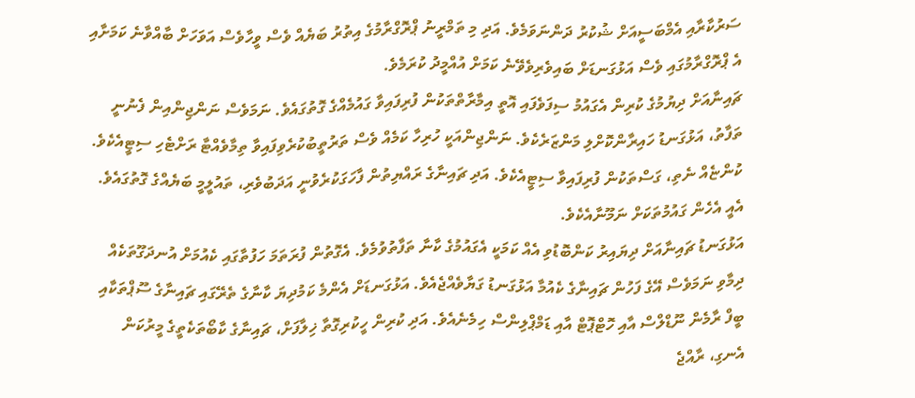ސަރުކާރާއި އެމްބަސީއަށް ޝުކުރު ދަންނަވަމެވެ. އަދި މި ތަމްރީނު ޕްރޮގްރާމުގެ އިތުރު ބަޔެއް ވެސް ވީހާވެސް އަވަހަށް ބާއްވާނެ ކަމަށާއި އެ ޕްރޮގްރާމުގައި ވެސް އަޅުގަނޑަށް ބައިވެރިވެވޭނެ ކަމަށް އުއްމީދު ކުރަމެވެ.
ޗައިނާއަށް ދިޔުމުގެ ކުރިން އެގައުމު ސިފަވެފައި އޮތީ އިމާރާތްތަކުން ފުރިފައިވާ ގައުމެއްގެ ގޮތުގައެވެ. ނަމަވެސް ނަންޖިންއިން ފެނުނީ ތަފާތު، އަޅުގަނޑު ހައިރާންކޮށްލި މަންޒަރެކެވެ. ނަންޖިންއަކީ ހުރިހާ ކަމެއް ވެސް ތަރުތީބުކުރެވިފައިވާ ތިމާވެއްޓާ ރަށްޓެހި ސިޓީއެކެވެ. ކުންޏެއް ނެތި، ގަސްތަކުން ފުރިފައިވާ ސިޓީއެކެވެ. އަދި ޗައިނާގެ ރައްޔިތުން ފާހަގަކުރެވުނީ އަދަބުވެރި، ތައުލީމީ ބަޔެއްގެ ގޮތުގައެވެ. އެއީ އެހެން ގައުމުތަކަށް ނަމޫނާއެކެވެ.
އަޅުގަނޑު ޗައިނާއަށް ދިޔައިރު ކަންބޮޑުވި އެއް ކަމަކީ އެގައުމުގެ ކާނާ ތަފާތުވުމެވެ. އެގޮތުން ފުރަތަމަ ހަފުތާގައި ކެއުމަށް އުނދަގޫތަކެއް ދިމާވި ނަމަވެސް އޭގެ ފަހުން ޗައިނާގެ ކެއުމާ އަޅުގަނޑު ގަޔާވެއްޖެއެވެ. އަޅުގަނޑަށް އެންމެ ކަމުދިޔަ ކާނާގެ ތެރޭގައި ޗައިނާގެ ސޫޕްތަކާއި ބީފް ރާމެން ނޫޑްލްސް އާއި ހޮޓްޕޮޓް އާއި ޑަމްޕްލިންސް ހިމެނެއެވެ. އަދި ކުރިން ހީކުރިގޮތާ ޚިލާފަށް، ޗައިނާގެ ކާބޯތަކެތީގެ މީރުކަން އެނގި، ރާއްޖެ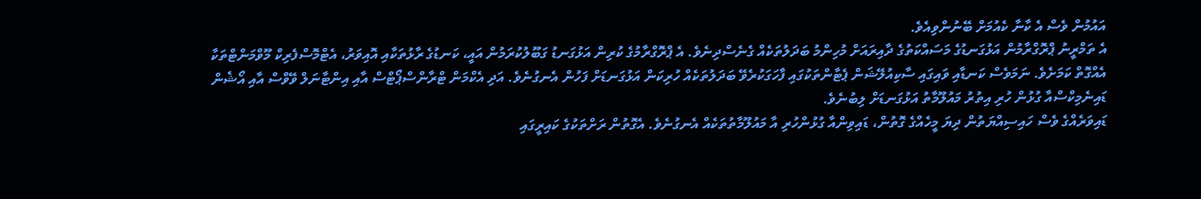އައުމުން ވެސް އެ ކާނާ ކެއުމަށް ބޭނުންވިއެވެ.
އެ ތަމްރީނު ޕްރޮގްރާމުން އަޅުގަނޑުގެ މަސައްކަތުގެ ދާއިރައަށް މުހިންމު ބަދަލުތަކެއް ގެނެސްދިނެވެ. އެ ޕްރޮގްރާމުގެ ކުރިން އަޅުގަނޑު ގަބޫލުކުރަމުން އައީ، ކަނޑުގެ ރާޅުތަކާއި އޮއިވަރު، އެޓްމޮސްފެރިކް މޫވްމަންޓްތަކާ އެއްގޮތް ކަމަށެވެ. ނަމަވެސް ކަނޑާއި ވައިގައި ސާކިއުލޭޝަން ޕެޓާންތަކުގައި ފާހަގަކުރެވޭ ބަދަލުތަކެއް ހުރިކަން އަޅުގަނޑަށް ފަހުން އެނގުނެވެ. އަދި އެކްމަން ޓްރާންސްޕޯޓްސް އާއި އިންޓާނަލް ވޭވްސް އާއި އޯޝެން ޑައިނެމިކްސްއާ ގުޅުން ހުރި އިތުރު މައުލޫމާތު އަޅުގަނޑަށް ލިބުނެވެ.
ޑައިވަރެއްގެ ވެސް ހައިސިއްޔަތުން ދިޔަ މީހެއްގެ ގޮތުން، ޑައިވިންއާ ގުޅުންހުރި އާ މައުލޫމާތުތަކެއް އެނގުނެވެ. އެގޮތުން ރަށްތަކުގެ ކައިރީގައި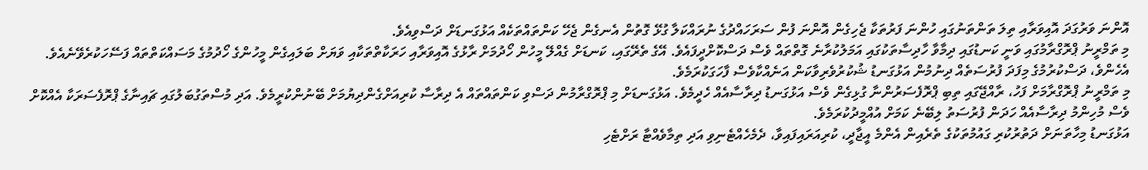އޮންނަ ވަރުގަދަ އޮއިވަރާއި ތިލަ ތަންތަނުގައި ހުންނަ ފަރުތަކާ ޖެހިގެން އޮންނަ ފުން ސަރަހައްދުގެ ނުރައްކަލާ ގުޅޭ ގޮތުން އެނގެން ޖެހޭ ކަންތައްތަކެއް އަޅުގަނޑަށް ދަސްވިއެވެ.
މި ތަމްރީނު ޕްރޮގްރާމުގައި ވަނީ ކަނޑުގައި ދިމާވާ ހާދިސާތަކުގައި އަމަލުކުރާނެ ގޮތްތައް ވެސް ދަސްކޮށްދީފައެވެ. އޭގެ ތެރޭގައި، ކަނޑަށް ގެއްލޭ މީހުން ހޯދުމަށް ރާޅުގެ އޮއިވަރާއި ހަރަކާތްތަކާއި ވަޔަށް ބަލައިގެން މީހުންގެ ހޯދުމުގެ މަސައްކަތްތައް ފަސޭހަކުރެވޭނެއެވެ. އެހެންވެ، ދަސްކުރުމުގެ މިފަދަ ފުރުސަތެއް ދިނުމުން އަޅުގަނޑު ޝުކުރުވެރިވާކަން އަނެއްކާވެސް ފާހަގަކުރަމެވެ.
މި ތަމްރީނު ޕްރޮގްރާމަށް ފަހު، ރާއްޖޭގައި ތިބި ޕްރޮފެސަރުންނާ ގުޅިގެން ވެސް އަޅުގަނޑު ދިރާސާއެއް ހެދީމެވެ. އަޅުގަނޑަށް މި ޕްރޮގްރާމުން ދަސްވި ކަންތައްތައް އެ ދިރާސާ ކުރިއަށްގެންދިޔުމަށް ބޭނުންކުރީމެވެ. އަދި މުސްތަގުބަލުގައި ޗައިނާގެ ޕްރޮފެސަރަކާ އެއްކޮށް ވެސް މުހިންމު ދިރާސާއެއް ހަދަން ފުރުސަތު ލިބޭނެ ކަމަށް އުއްމީދުކުރަމެވެ.
އަޅުގަނޑު މިހާތަނަށް ދަތުރުކުރި ގައުމުތަކުގެ ތެރެއިން އެންމެ އީޖާދީ، ކުރިއަރައިފައިވާ، ދެމެހެއްޓެނިވި އަދި ތިމާވެއްޓާ ރަށްޓެހި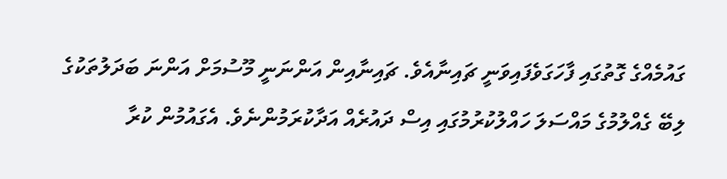ގައުމެއްގެ ގޮތުގައި ފާހަގަވެފައިވަނީ ޗައިނާއެވެ. ޗައިނާއިން އަންނަނީ މޫސުމަށް އަންނަ ބަދަލުތަކުގެ ލިބޭ ގެއްލުމުގެ މައްސަލަ ހައްލުކުރުމުގައި އިސް ދައުރެއް އަދާކުރަމުންނެވެ. އެގައުމުން ކުރާ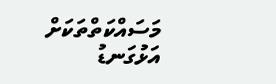މަސައްކަތްތަކަށް އަޅުގަނޑު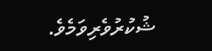ޝުކުރުވެރިވަމެވެ.